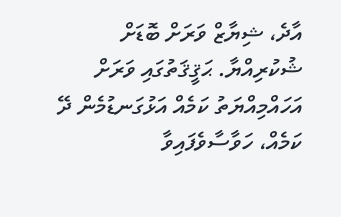އާދެ، ޝިޔާޒް ވަރަށް ބޮޑަށް ޝުކުރިއްޔާ. ޙަޤީޤަތުގައި ވަރަށް އަހައްމިއްޔަތު ކަމެއް އަޅުގަނޑުމެން ދޭ ކަމެއް، ހަވާސާވެފައިވާ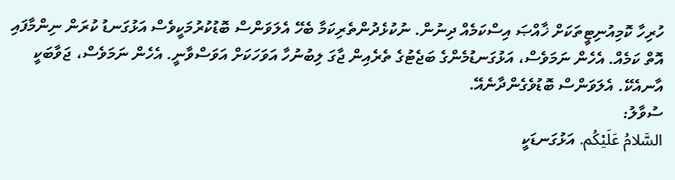ހުރިހާ ކޮމިއުނިޓީތަކަށް ޚާއްޞަ އިސްކަމެއް ދިނުން. ނުކުޅެދުންތެރިކަމާ ބެހޭ އެލަވަންސް ބޮޑުކުރުމަކީވެސް އަޅުގަނޑު ކުރަން ނިންމާފައި އޮތް ކަމެއް. އެހެން ނަމަވެސް، އަޅުގަނޑުމެންގެ ބަޖެޓުގެ ތެރެއިން ޖާގަ ލިބުނުހާ އަވަހަކަށް އަވަސްވާނީ. އެހެން ނަމަވެސް، ޖަވާބަކީ އާނއެކޭ. އެލަވަންސް ބޮޑުވެގެންދާނެއޭ.
ސުވާލު:
السَّلامُ عَلَيْكُم. އަޅުގަނޑަކީ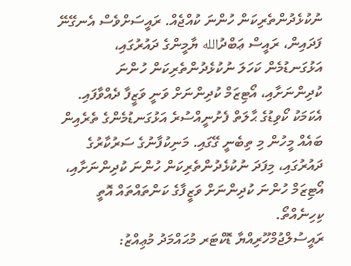ނުކުޅެދުންތެރިކަން ހުންނަ ކުއްޖެއް. ރައީސަށްވެސް އެނގޭނޭ ފަދައިން، ރައީސް ޢަބްދުالله ޔާމީންގެ ދައުރުގައި، އަޅުގަނޑުމެން ކަހަލަ ނުކުޅެދުންތެރިކަން ހުންނަ ކުދިންނަށާއި، އޯޓިޒަމް ކުދިންނަށް ވަނީ ވަޒީފާ ދެއްވާފައި. އެކަމަކު ކޯވިޑުގެ ޙާލަތް ފެށުނީއްސުރެ އަޅުގަނޑުމެންގެ ތެރެއިން ބައެއް މީހުން މި ތިބެނީ ގޭގައި. މަނިކުފާނުގެ ސަރުކާރުގެ ދައުރުގައި، މިފަދަ ނުކުޅެދުންތެރިކަން ހުންނަ ކުދިންނަށާއި، އޯޓިޒަމް ހުންނަ ކުދިންނަށް ވަޒީފާގެ ކަންތައްތައް އޮތީ ކިހިނެއްތޯ.
ރައީސުލްޖުމްހޫރިއްޔާ ޑޮކްޓަރ މުޙައްމަދު މުޢިއްޒު: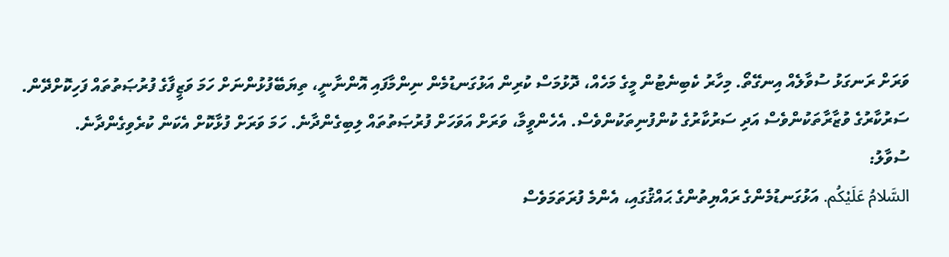ވަރަށް ރަނގަޅު ސުވާލެއް އިނގޭތޯ. މިހާރު ކެބިނެޓުން މީގެ މަހެއް، ދޮޅުމަސް ކުރިން އަޅުގަނޑުމެން ނިންމާފައި އޮންނާނީ، ތިޔަބޭފުޅުންނަށް ހަމަ ވަޒީފާގެ ފުރުޞަތުތައް ފަހިކޮށްދޭން. ސަރުކާރުގެ ވުޒާރާތަކުންވެސް އަދި ސަރުކާރުގެ ކުންފުނިތަކުންވެސް. އެހެންވީމާ، ވަރަށް އަވަހަށް ފުރުޞަތުތައް ލިބިގެންދާނެ. ހަމަ ވަރަށް ފުޅާކޮށް އެކަން ކުރެވިގެންދާނެ.
ސުވާލު:
السَّلامُ عَلَيْكُم. އަޅުގަނޑުމެންގެ ރައްޔިތުންގެ ޙައްޤުގައި، އެންމެ ފުރަތަމަވެސް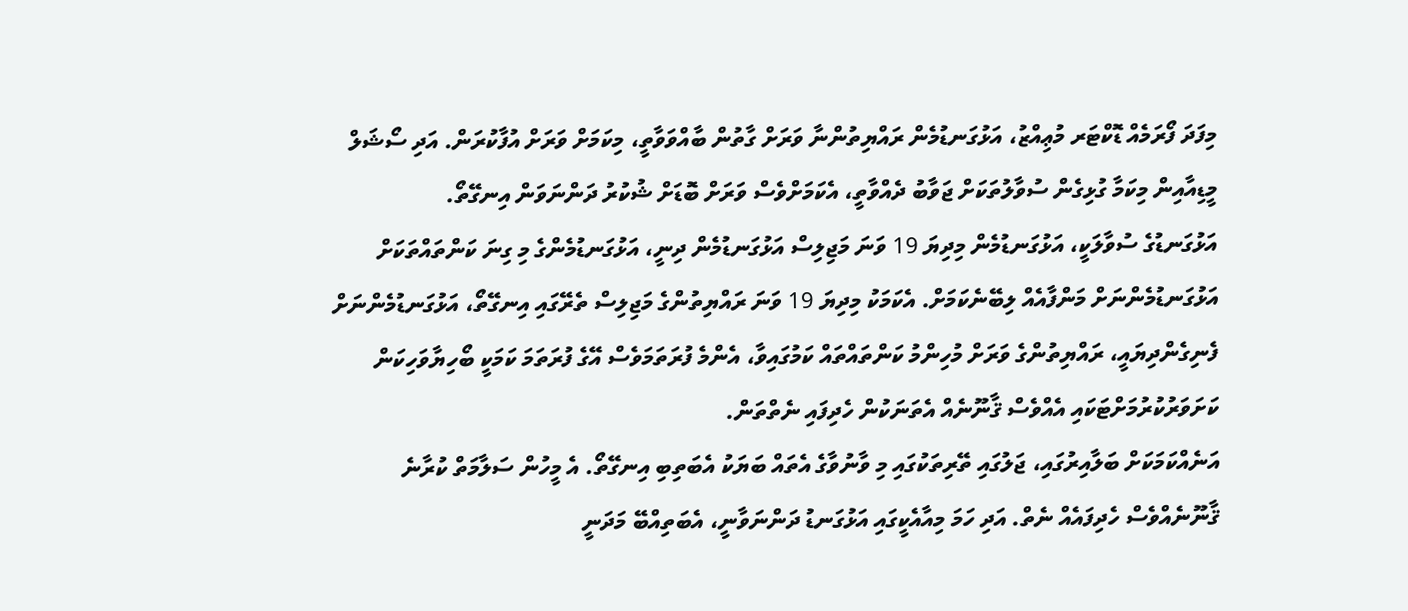މިފަދަ ފޯރަމެއް ޑޮކްޓަރ މުޢިއްޒު، އަޅުގަނޑުމެން ރައްޔިތުންނާ ވަރަށް ގާތުން ބާއްވަވާތީ، މިކަމަށް ވަރަށް އުފާކުރަން. އަދި ސޯޝަލް މީޑިއާއިން މިކަމާ ގުޅިގެން ސުވާލުތަކަށް ޖަވާބު ދެއްވާތީ، އެކަމަށްވެސް ވަރަށް ބޮޑަށް ޝުކުރު ދަންނަވަން އިނގޭތޯ.
އަޅުގަނޑުގެ ސުވާލަކީ، އަޅުގަނޑުމެން މިދިޔަ 19 ވަނަ މަޖިލިސް އަޅުގަނޑުމެން ދިނީ، އަޅުގަނޑުމެންގެ މި ގިނަ ކަންތައްތަކަށް އަޅުގަނޑުމެންނަށް މަންފާއެއް ލިބޭނެކަމަށް. އެކަމަކު މިދިޔަ 19 ވަނަ ރައްޔިތުންގެ މަޖިލިސް ތެރޭގައި އިނގޭތޯ، އަޅުގަނޑުމެންނަށް ފެނިގެންދިޔައީ، ރައްޔިތުންގެ ވަރަށް މުހިންމު ކަންތައްތައް ކަމުގައިވާ، އެންމެ ފުރަތަމަވެސް އޭގެ ފުރަތަމަ ކަމަކީ ބޯހިޔާވަހިކަން ކަށަވަރުކުރުމަށްޓަކައި އެއްވެސް ޤާނޫނެއް އެތަނަކުން ހެދިފައި ނެތްތަން.
އަނެއްކަމަކަށް ބަލާއިރުގައި، ޖަލުގައި ތޭރިތަކުގައި މި ވާނުވާގެ އެތައް ބަޔަކު އެބަތިބި އިނގޭތޯ. އެ މީހުން ސަލާމަތް ކުރާނެ ޤާނޫނެއްވެސް ހެދިފައެއް ނެތް. އަދި ހަމަ މިއާއެކީގައި އަޅުގަނޑު ދަންނަވާނީ، އެބަތިއްބޭ މަދަނީ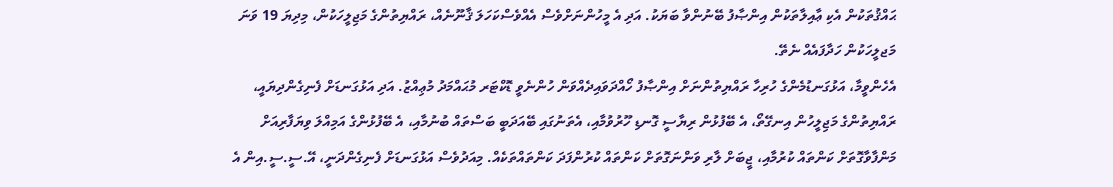ޙައްޤުތަކުން އެކި ޢާއިލާތަކުން އިންޞާފު ބޭނުންވާ ބަޔަކު. އަދި އެ މީހުންނަށްވެސް އެއްވެސްކަހަލަ ޤާނޫނެއް، ރައްޔިތުންގެ މަޖިލީހަކުން، މިދިޔަ 19 ވަނަ މަޖލީހަކުން ހަދާފައެއް ނެތޭ.
އެހެންވީމާ، އަޅުގަނޑުމެންގެ ހުރިހާ ރައްޔިތުންނަށް އިންޞާފު ހޯއްދަވައިދެއްވަން ހުންނެވީ ޑޮކްޓަރ މުޙައްމަދު މުޢިއްޒު. އަދި އަޅުގަނޑަށް ފެނިގެންދިޔައީ، ރައްޔިތުންގެ މަޖިލީހުން އިނގޭތޯ، އެ ބޭފުޅުން ރިޔާސީ ގޮނޑި ހޫރުވުމާއި، އެތަނުގައި ބޭއަދަބީ ބަސްތައް ބުނުމާއި، އެ ބޭފުޅުންގެ އަމިއްލަ ވިޔަފާރިއަށް މަންފާވާގޮތަށް ކަންތައް ކުރުމާއި، ޖީބަށް ލާރި ވަންނަގޮތަށް ކަންތައް ކުރުންފަދަ ކަންތައްތަކެއް. މިއަދުވެސް އަޅުގަނޑަށް ފެނިގެންދަނީ، އޭ.ސީ.ސީ.އިން އެ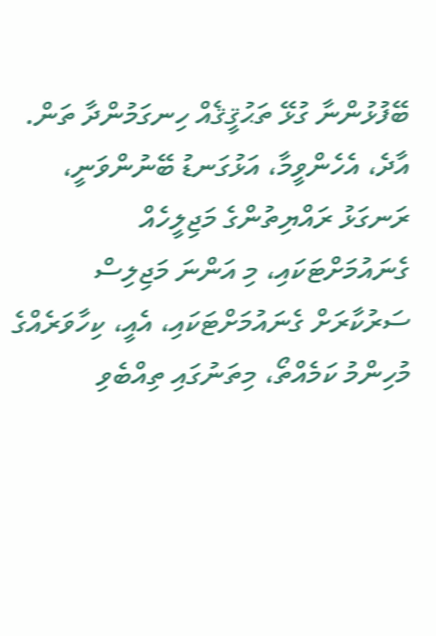ބޭފުޅުންނާ ގުޅޭ ތަޙުޤީޤެއް ހިނގަމުންދާ ތަން.
އާދެ، އެހެންވީމާ، އަޅުގަނޑު ބޭނުންވަނީ، ރަނގަޅު ރައްޔިތުންގެ މަޖިލީހެއް ގެނައުމަށްޓަކައި، މި އަންނަ މަޖިލިސް ސަރުކާރަށް ގެނައުމަށްޓަކައި، އެއީ، ކިހާވަރެއްގެ މުހިންމު ކަމެއްތޯ، މިތަނުގައި ތިއްބެވި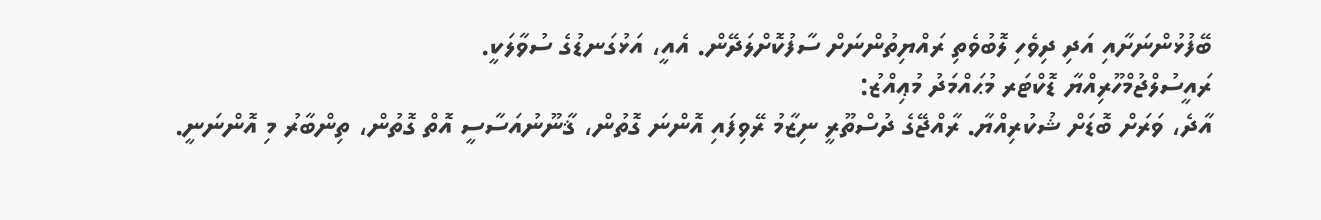ބޭފުޅުންނަށާއި އަދި ދިވެހި ލޮބުވެތި ރައްޔިތުންނަށް ސާފުކޮށްލަދޭން. އެއީ، އަޅުގަނޑުގެ ސުވާލަކީ.
ރައީސުލްޖުމްހޫރިއްޔާ ޑޮކްޓަރ މުޙައްމަދު މުޢިއްޒު:
އާދެ، ވަރަށް ބޮޑަށް ޝުކުރިއްޔާ. ރާއްޖޭގެ ދުސްތޫރީ ނިޒާމު ރޭވިފައި އޮންނަ ގޮތުން، ޤާނޫނުއަސާސީ އޮތް ގޮތުން، ތިންބާރު މި އޮންނަނީ.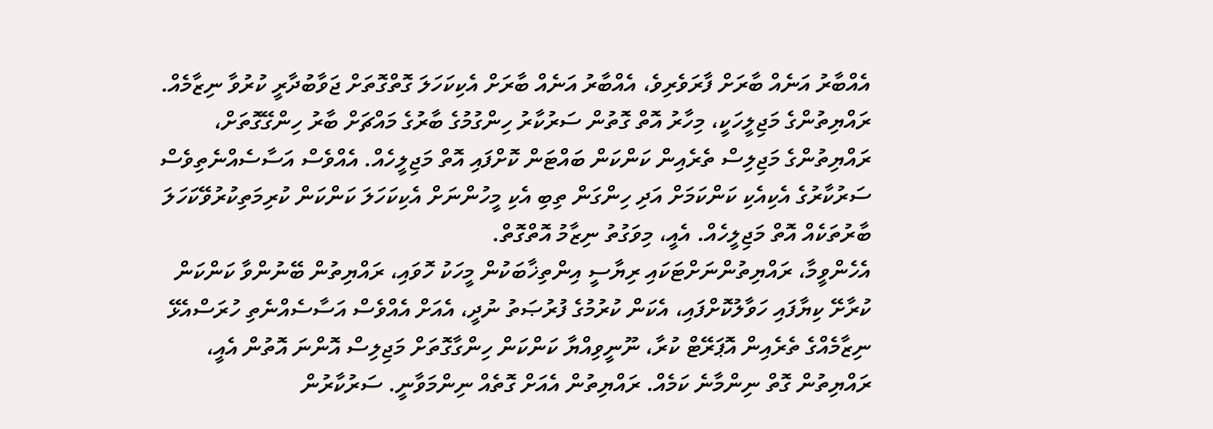އެއްބާރު އަނެއް ބާރަށް ފާރަވެރިވެ، އެއްބާރު އަނެއް ބާރަށް އެކިކަހަލަ ގޮތްގޮތަށް ޖަވާބުދާރީ ކުރުވާ ނިޒާމެއް. ރައްޔިތުންގެ މަޖިލީހަކީ، މިހާރު އޮތް ގޮތުން ސަރުކާރު ހިންގުމުގެ ބާރުގެ މައްޗަށް ބާރު ހިންގޭގޮތަށް، ރައްޔިތުންގެ މަޖިލިސް ތެރެއިން ކަންކަން ބައްޓަން ކޮށްފައި އޮތް މަޖިލީހެއް. އެއްވެސް އަސާސެއްނެތިވެސް ސަރުކާރުގެ އެކިއެކި ކަންކަމަށް އަދި ހިންގަން ތިބި އެކި މީހުންނަށް އެކިކަހަލަ ކަންކަން ކުރިމަތިކުރުވޭކަހަލަ ބާރުތަކެއް އޮތް މަޖިލީހެއް. އެއީ، މިވަގުތު ނިޒާމު އޮތްގޮތް.
އެހެންވީމާ، ރައްޔިތުންނަށްޓަކައި ރިޔާސީ އިންތިޚާބަކުން މީހަކު ހޮވައި، ރައްޔިތުން ބޭނުންވާ ކަންކަން ކުރާށޭ ކިޔާފައި ހަވާލުކޮށްފައި، އެކަން ކުރުމުގެ ފުރުޞަތު ނުދީ، އެއަށް އެއްވެސް އަސާސެއްނެތި ހުރަސްއެޅޭ ނިޒާމެއްގެ ތެރެއިން އޮޕަރޭޓް ކުރާ، ނޫނީވިއްޔާ ކަންކަން ހިންގާގޮތަށް މަޖިލިސް އޮންނަ އޮތުން އެއީ، ރައްޔިތުން ގޮތް ނިންމާނެ ކަމެއް. ރައްޔިތުން އެއަށް ގޮތެއް ނިންމަވާނީ. ސަރުކާރުން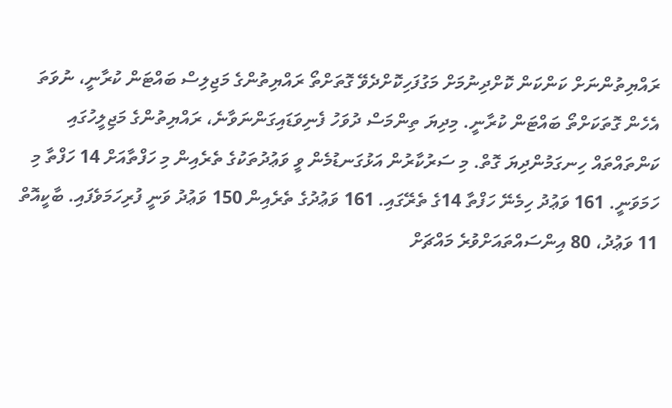ރައްޔިތުންނަށް ކަންކަން ކޮށްދިނުމަށް މަގުފަހިކޮށްދެވޭ ގޮތަށްތޯ ރައްޔިތުންގެ މަޖިލިސް ބައްޓަން ކުރާނީ، ނުވަތަ އެހެން ގޮތަކަށްތޯ ބައްޓަން ކުރާނީ. މިދިޔަ ތިންމަސް ދުވަހު ފެނިވަޑައިގަންނަވާނެ، ރައްޔިތުންގެ މަޖިލީހުގައި ކަންތައްތައް ހިނގަމުންދިޔަ ގޮތް. މި ސަރުކާރުން އަޅުގަނޑުމެން ވީ ވަޢުދުތަކުގެ ތެރެއިން މި ހަފްތާއަށް 14 ހަފްތާ މި ހަމަވަނީ. 161 ވަޢުދު ހިމެނޭ ހަފްތާ 14ގެ ތެރޭގައި. 161 ވަޢުދުގެ ތެރެއިން 150 ވަޢުދު ވަނީ ފުރިހަމަވެފައި. ބާކީއޮތް 11 ވަޢުދު، 80 އިންސައްތައަށްވުރެ މައްޗަށް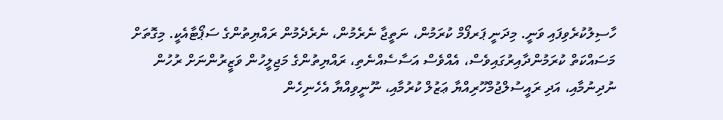ހާސިލުކުރެވިފައި ވަނީ. މިދަނީ ޕަރފޯމް ކުރަމުން، ނަތީޖާ ނެރެމުން، ނެރެދެމުން ރައްޔިތުންގެ ސަޕޯޓާއެކީ. މިގޮތަށް މަސައްކަތް ކުރަމުންދާއިރުގައިވެސް، އެއްވެސް އަސާސެއްނެތި، ރައްޔިތުންގެ މަޖިލީހުން ވަޒީރުންނަށް ރުހުން ނުދިނުމާއި، އަދި ރައީސުލްޖުމްހޫރިއްޔާ ޢަޒުލް ކުރުމާއި، ނޫނީވިއްޔާ އެހެނިހެން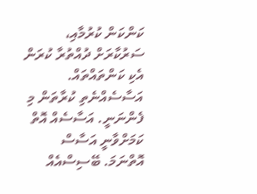ކަންކަން ކުރުމާއި، ސަރުކާރަށް ދުއްތުރާ ކުރަން އެކި ކަންތައްތައް. އަސާސެއްނެތި ކުރާތަން މި ފެންނަނީ. އަސާސެއް އޮތް ކަމަށްވާނީ އަސާސް އޮތްނަމަ. ބޭސިސްއެއް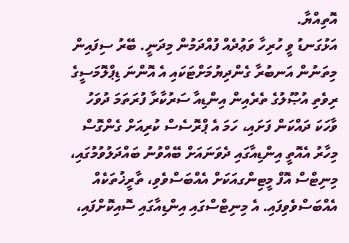އޮތިއްޔާ.
އަޅުގަނޑު ވީ ހުރިހާ ވަޢުދެއް ފުއްދަމުން މިދަނީ. ބޭރު ސިފައިން މިތަނުން އަނބުރާ ގެންދިޔުމަށްޓަކައި އެ އޮންނަ ޑިޕްލޮމަސީގެ ރިވެތި އުޞޫލުގެ ތެރެއިން އިންޑިއާ ސަރުކާރާ ފުރަތަމަ ދުވަހު ވާހަކަ ދައްކަން ފަށައި، ހަމަ އެ ޕްރޮސެސް ކުރިއަށް ގެންގޮސް މިހާރު އެއޮތީ އިންޑިއާގައި ދެވަނައަށް ބޭއްވުނު ބައްދަލުވުމުގައި، މިނިޓްސް އޮފް މީޓިންގއަކަށް އެއްބަސްވެވި، ތާރީޚުތަކެއް އެއްބަސްވެވިފައި. އެ މިނިޓްސްގައި އިންޑިއާގައި ސޮއިކޮށްފައި،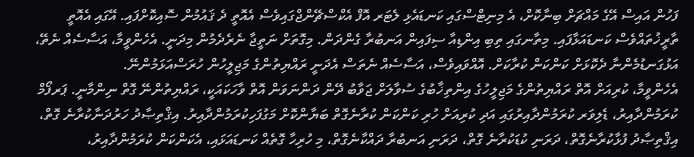ފަހުން އައިސް އޭގެ މައްޗަށް ބިނާކޮށް، އެ މިނިޓްސްގައި ކަނޑައެޅި ލެޓަރ އޮފް އެކްސްޗޭންޖްގައިވެސް އެއޮތީ ދެ ޤައުމުން ސޮއިކޮށްފައި. އޭގައި އެއޮތީ ތާރީޚުތައްވެސް ކަނޑައަޅާފައި. މިތާނގައި ތިބި އިންޑިއާ ސިފައިން އަނބުރާ ގެންދަން. މިގޮތަށް ނަތީޖާ ނެރެދެމުން މިދަނީ. އެހެންވީމާ، އަސާސެއް ނެތޭ، އަޅުގަނޑުމެންނާ ދެކޮޅަށް ކަންކަން ކުރާކަށް. އޮއްވައިވެސް، އަސާސެއް ނެތަސް އެދަނީ ރައްޔިތުންގެ މަޖިލީހުން ހުރަސްއަޅަމުންނޭ.
އެހެންވީމާ، ކުރިއަށް އޮތް ރައްޔިތުންގެ މަޖިލީހުގެ އިންތިޚާބުގެ ސުވާލަށް ޖަވާބު ދޭން ދަންނަވަން އޮތް ވާހަކައަކީ، ރައްޔިތުންނޭ ގޮތް ނިންމާނީ. ޕަރފޯމް ކުރަމުންދާއިރު، ޑެލިވަރ ކުރަމުންދާއިރުގައި އަދި ކުރިއަށް ހުރި ކަންކަން ކުރާނެގޮތް ބަޔާންކޮށް މަގުފަހިކުރަމުންދާއިރު. އިޤްތިޞާދު ހަރުދަނާކުރާނެ ގޮތް، އިޤްތިޞާދު ފުޅާކުރާނެގޮތް، ދަރަނި ކުޑަކުރާނެ ގޮތް، ދަރަނި އަނބުރާ ދައްކާނެގޮތް، މި ހުރިހާ ގޮތެއް ކަނޑައަޅައި، އެކަންކަން ކުރަމުންދާއިރު،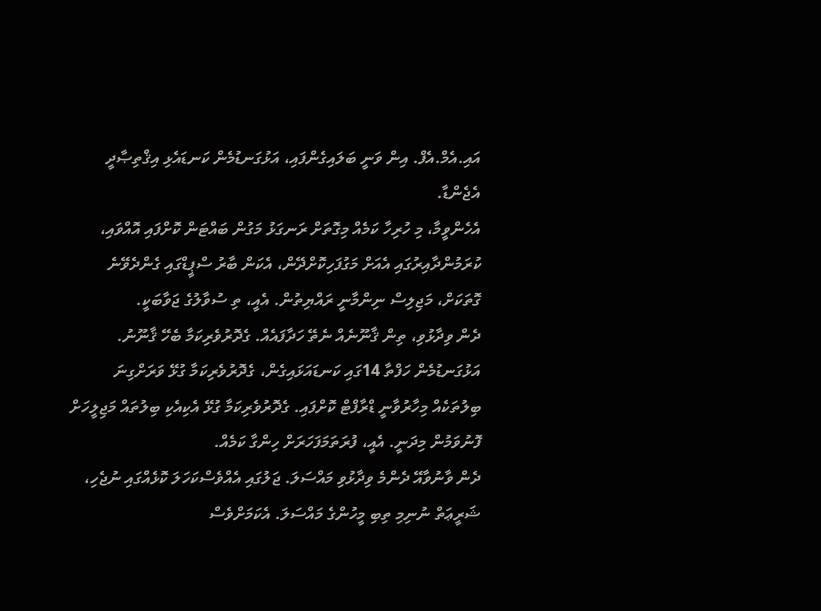އައި.އެމް.އެފް. އިން ވަނީ ބަލައިގެންފައި، އަޅުގަނޑުމެން ކަނޑައެޅި އިޤްތިޞާދީ އެޖެންޑާ.
އެހެންވީމާ، މި ހުރިހާ ކަމެއް މިގޮތަށް ރަނގަޅު މަގުން ބައްޓަން ކޮށްފައި އޮއްވައި، ކުރަމުންދާއިރުގައި އެއަށް މަގުފަހިކޮށްދޭން، އެކަން ބާރު ސްޕީޑްގައި ގެންދެވޭނެ ގޮތަކަށް، މަޖިލިސް ނިންމާނީ ރައްޔިތުން. އެއީ، ތި ސުވާލުގެ ޖަވާބަކީ.
ދެން ވިދާޅުވި، ތިން ޤާނޫނެއް ނެތޭ ހަދާފައެއް. ގެދޮރުވެރިކަމާ ބެހޭ ޤާނޫނު. އަޅުގަނޑުމެން ހަފްތާ 14ގައި ކަނޑައަޅައިގެން، ގެދޮރުވެރިކަމާ ގުޅޭ ވަރަށްގިނަ ބިލުތަކެއް މިހާރުވާނީ ޑްރާފްޓް ކޮށްފައި. ގެދޮރުވެރިކަމާ ގުޅޭ އެކިއެކި ބިލުތައް މަޖިލީހަށް ފޮނުވަމުން މިދަނީ. އެއީ، ފުރަތަމަފަހަރަށް ހިންގާ ކަމެއް.
ދެން ވާނުވާއޭ ދެންމެ ވިދާޅުވި މައްސަލަ. ޖަލުގައި އެއްވެސްކަހަލަ ކޮޅެއްގައި ނުޖެހި، ޝަރީޢަތް ނުނިމި ތިބި މީހުންގެ މައްސަލަ. އެކަމަށްވެސް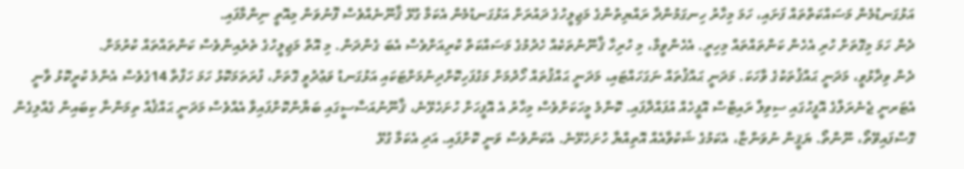އަޅުގަނޑުމެން މަސައްކަތްތައް ފަށައި، ހަމަ މިހާރު ހިނގަމުންދާ ރައްޔިތުންގެ މަޖިލީހުގެ ދައުރަށް އަޅުގަނޑުމެން އެކަމާ ގުޅޭ ޤާނޫނެއްވެސް ފޮނުވަން މިއޮތީ ނިންމާފައި.
ދެން ހަމަ މިގޮތަށް ހުރި އެހެން ކަންތައްތައް މިހިރީ. އެހެންވީމާ، މި ހުރިހާ ޤާނޫނުތަކެއް ހެދުމުގެ މަސައްކަތް ކުރިއަށްވެސް އެބަ ގެންދަން. މި އޮތް މަޖިލީހުގެ ތެރެއިންވެސް ކަންތައްތައް ކުރުމަށް.
ދެން ވިދާޅުވީ، މަދަނީ ޙައްޤުތަކުގެ ވާހަކަ. މަދަނީ ޙައްޤުތައް ނަގަހައްޓައި، މަދަނީ ޙައްޤުތައް ހޯދުމަށް މަގުފަހިކޮށްދިނުމަށްޓަކައި އަޅުގަނޑު ވަޢުދުވީ ގޮތަށް، ފުރަތަމަކޮޅު ހަމަ ހަފްތާ 14ގެވެސް އެންމެ ކުރީކޮޅު ވާނީ އެޓަރނީ ޖެނެރަލްގެ އޮފީހުގައި ސިވިލް ރައިޓްސް އޮފީހެއް އުފައްދާފައި. ކޮންމެ މީހަކަށްވެސް މިހާރު އެ އޮފީހަށް ހުށަހެޅޭނެ، ޤާނޫނުއަސާސީގައި ބަޔާންކޮށްފައިވާ އެއްވެސް މަދަނީ ޙައްޤެއް ތިމަންނާ ކިބައިން ގެއްލިގެން ގޮސްފައިވޭތޯ، ނޫންތޯ. ޔަޤީން ނުވަންޏާ، އެކަމުގެ ޝަކުވާއެއް އޮތިއްޔާ ހުށަހެޅޭނެ. އެކަންވެސް ވަނީ ކޮށްފައި. އަދި އެކަމާ ގުޅޭ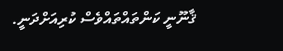ޤާނޫނީ ކަންތައްތައްވެސް ކުރިއަށްދަނީ.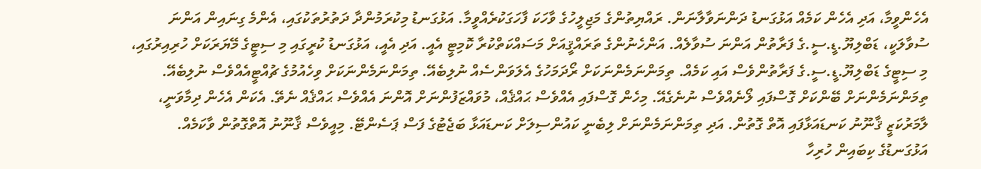އެހެންވީމާ، އަދި އެހެން ކަމެއް އަޅުގަނޑު ދަންނަވާލާނަން. ރައްޔިތުންގެ މަޖިލީހުގެ ވާހަކަ ފާހަގަކުރެއްވީމާ. އަޅުގަނޑު މިކުރަމުންދާ ދަތުރުތަކުގައި، އެންމެ ގިނައިން އަންނަ ސުވާލަކީ، ޑަބްލިޔޫ.ޑީ.ސީ.ގެ ފަރާތުން އަންނަ ސުވާލެއް. އަންހެނުންގެ ތަރައްޤީއަށް މަސައްކަތްކުރާ ކޮމިޓީ އެއީ. އަދި އެއީ، އަޅުގަނޑު ކުރީގައި މި ސިޓީގެ މޭޔަރަކަށް ހުރިއިރުގައި، މި ސިޓީގެ ޑަބްލިޔޫ.ޑީ.ސީ.ގެ ފަރާތުންވެސް އައި ކަމެއް. ތިމަންނަމެންނަކަށް ރޯދަމަހުގެ އެލަވަންސެއް ނުލިބެއޭ. ތިމަންނަމެންނަކަށް ވިހެއުމުގެ ޗުއްޓީއެއްވެސް ނުލިބެއޭ. ތިމަންނަމެންނަށް ބޭންކަށް ގޮސްފައި ލޯނެއްވެސް ނުނެގެއޭ. މިހެން ގޮސްފައި އެއްވެސް ޙައްޤެއް، މުވައްޒަފުންނަށް އޮންނަ އެއްވެސް ޙައްޤެއް ނެތޭ. އެކަން އެހެން ދިމާވަނީ، ލާމަރުކަޒީ ޤާނޫނު ކަނޑައަޅާފައި އޮތް ގޮތުން. އަދި ތިމަންނަމެންނަށް ލިބެނީ ކައުންސިލަށް ކަނޑައަޅާ ބަޖެޓުގެ ފަސް ޕަސެންޓޭ. މިއީވެސް ޤާނޫނު އޮތްގޮތުން ވާކަމެއް.
އަޅުގަނޑުގެ ކިބައިން ހުރިހާ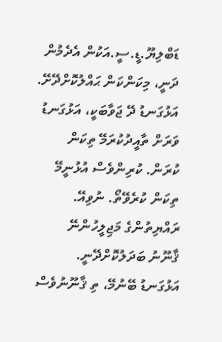ޑަބްލިޔޫ.ޑީ.ސީ.އަކުން އެދެމުން ދަނީ، މިކަންކަން ޙައްލުކޮށްދޭށޭ. އަޅުގަނޑު ދޭ ޖަވާބަކީ، އަޅުގަނޑު ވަރަށް ތާއީދުކުރަމޭ ތިކަން ކުރަން. ކުރިންވެސް އުޅުނީމޭ ތިކަން ކުރެވޭތޯ. ނުވިއޭ. ރައްޔިތުންގެ މަޖިލީހުންނޭ ޤާނޫނު ބަދަލުކޮށްދޭނީ. އަޅުގަނޑު ބޭނުމޭ، ތި ޤާނޫނުވެސް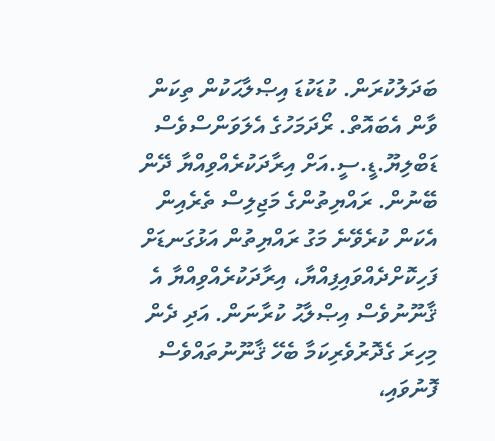ބަދަލުކުރަން. ކުޑަކުޑަ އިޞްލާޙަކުން ތިކަން ވާން އެބައޮތް. ރޯދަމަހުގެ އެލަވަންސްވެސް ޑަބްލިޔޫ.ޑީ.ސީ.އަށް އިރާދަކުރެއްވިއްޔާ ދޭން ބޭނުން. ރައްޔިތުންގެ މަޖިލިސް ތެރެއިން އެކަން ކުރެވޭނެ މަގު ރައްޔިތުން އަޅުގަނޑަށް ފަހިކޮށްދެއްވައިފިއްޔާ، އިރާދަކުރެއްވިއްޔާ އެ ޤާނޫނުވެސް އިޞްލާޙު ކުރާނަން. އަދި ދެން މިހިރަ ގެދޮރުވެރިކަމާ ބެހޭ ޤާނޫނުތައްވެސް ފޮނުވައި،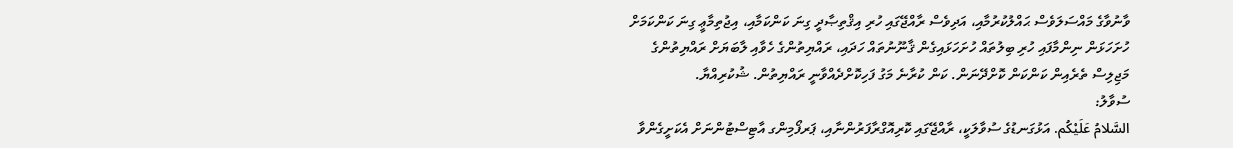ވާނުވާގެ މައްސަލަވެސް ޙައްލުކުރުމާއި، އަދިވެސް ރާއްޖޭގައި ހުރި އިޤްތިޞާދީ ގިނަ ކަންކަމާއި، އިޖުތިމާޢީ ގިނަ ކަންކަމަށް ހުށަހަޅަން ނިންމާފައި ހުރި ބިލުތައް ހުށަހަޅައިގެން ޤާނޫނުތައް ހަދައި، ރައްޔިތުންގެ ހެވާއި ލާބަޔަށް ރައްޔިތުންގެ މަޖިލިސް ތެރެއިން ކަންކަން ކޮށްދޭނަން. ކަން ކުރާނެ މަގު ފަހިކޮށްދެއްވާނީ ރައްޔިތުން. ޝުކުރިއްޔާ.
ސުވާލު:
السَّلامُ عَلَيْكُم. އަޅުގަނޑުގެ ސުވާލަކީ، ރާއްޖޭގައި ކޮރިއޮގްރާފަރުންނާއި، ޕަރފޯމިންގ އާޓިސްޓުންނަށް އެކަށީގެންވާ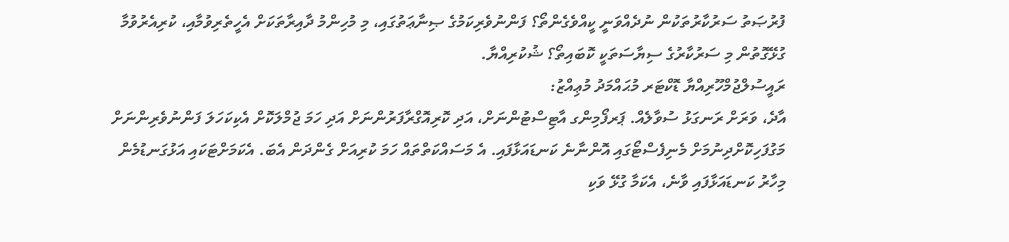ފުރުޞަތު ސަރުކާރުތަކުން ނުދެއްވަނީ ކީއްވެގެންތޯ؟ ފަންނުވެރިކަމުގެ ޞިނާޢަތުގައި، މި މުހިންމު ދާއިރާތަކަށް އެހީތެރިވުމާއި، ކުރިއެރުވުމާ ގުޅޭގޮތުން މި ސަރުކާރުގެ ސިޔާސަތަކީ ކޮބައިތޯ؟ ޝުކުރިއްޔާ.
ރައީސުލްޖުމްހޫރިއްޔާ ޑޮކްޓަރ މުޙައްމަދު މުޢިއްޒު:
އާދެ، ވަރަށް ރަނގަޅު ސުވާލެއް. ޕަރފޯމިންގ އާޓިސްޓުންނަށް، އަދި ކޮރިއޮގްރާފަރުންނަށް އަދި ހަމަ ޖުމްލަކޮށް އެކިކަހަލަ ފަންނުވެރިންނަށް މަގުފަހިކޮށްދިނުމަށް މެނިފެސްޓޯގައި އޮންނާނެ ކަނޑައަޅާފައި. އެ މަސައްކަތްތައް ހަމަ ކުރިއަށް ގެންދަން އެބަ. އެކަމަށްޓަކައި އަޅުގަނޑުމެން މިހާރު ކަނޑައަޅާފައި ވާނެ، އެކަމާ ގުޅޭ ވަކި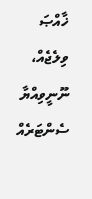ޚާއްޞަ ވިލެޖެއް، ނޫނީވިއްޔާ ސެންޓަރެއް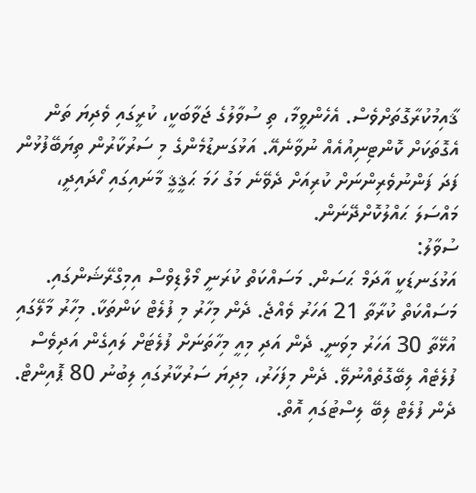ޤާއިމުކުރާގޮތަށްވެސް. އެހެންވީމާ، ތި ސުވާލުގެ ޖަވާބަކީ، ކުރީގައި ވެދިޔަ ތަން އެގޮތަކަށް ކޮންޓިނިއުއެއް ނުވާނެއޭ. އަޅުގަނޑުމެންގެ މި ސަރުކާރުން ތިޔަބޭފުޅުން ފަދަ ފަންނުވެރިންނަށް ކުރިއަށް ދެވޭނެ މަގު ހަމަ ޙަޤީޤީ މާނައިގައި ހޯދައިދީ، މައްސަލަ ޙައްލުކޮށްދޭނަން.
ސުވާލު:
އަޅުގަނޑަކީ އާދަމް ޙަސަން. މަސައްކަތް ކުރަނީ މޯލްޑިވްސް އިމިގްރޭޝަންގައި. މަސައްކަތް ކުރާތާ 21 އަހަރު ވެއްޖެ. ދެން މިހާރު މި ފުލެޓް ކަންތަކާ. މިހާރު މާލޭގައި އުޅޭތާ 30 އަހަރު މިވަނީ. ދެން އަދި މިއީ މިހާތަނަށް ފުލެޓަށް ލައިގެން އަދިވެސް ފުލެޓެއް ލިބޭގޮތެއްނުވޭ. ދެން މިފަހަރު، މިދިޔަ ސަރުކާރުގައި ލިބުނު 80 ޕޮއިންޓް. ދެން ފުލެޓް ލިބޭ ލިސްޓުގައި އޮތް.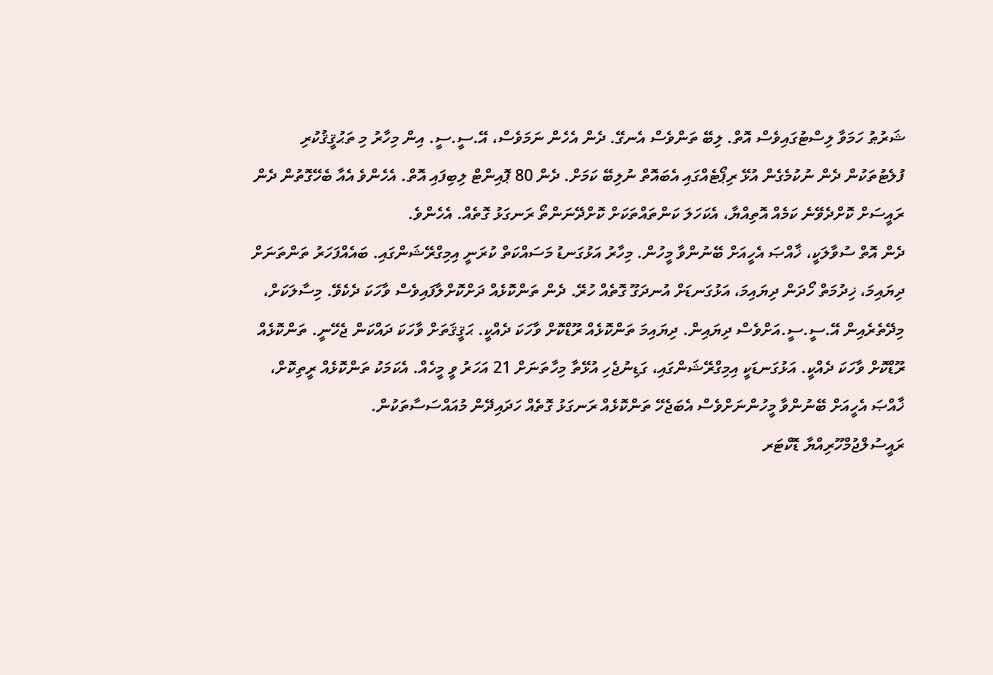ޝަރުޠު ހަމަވާ ލިސްޓުގައިވެސް އޮތް. ލިބޭ ތަންވެސް އެނގޭ. ދެން އެހެން ނަމަވެސް، އޭ.ސީ.ސީ. އިން މިހާރު މި ތަޙުޤީޤުކުރި ފުލެޓުތަކުން ދެން ނުކުމެގެން އުޅޭ ރިޕޯޓެއްގައި އެބައޮތް ނުލިބޭ ކަމަށް. ދެން 80 ޕޮއިންޓް ލިބިފައި އޮތް. އެހެންވެ އެއާ ބެހޭގޮތުން ދެން ރައީސަށް ކޮށްދެވޭނެ ކަމެއް އޮތިއްޔާ، އެކަހަލަ ކަންތައްތަކަށް ކޮށްދޭނަންތޯ ރަނގަޅު ގޮތެއް. އެހެންވެ.
ދެން އޮތް ސުވާލަކީ، ޚާއްޞަ އެހީއަށް ބޭނުންވާ މީހުން. މިހާރު އަޅުގަނޑު މަސައްކަތް ކުރަނީ އިމިގްރޭޝަންގައި. ބައެއްފަހަރު ތަންތަނަށް ދިޔައިމަ، ޚިދުމަތް ހޯދަން ދިޔައިމަ، އަޅުގަނޑަށް އުނދަގޫ ގޮތެއް ހުރޭ. ދެން ތަންކޮޅެއް ދަށްކޮށްލާފައިވެސް ވާހަކަ ދެކެވޭ. މިސާލަކަށް، މިދޭތެރެއިން އޭ.ސީ.ސީ.އަށްވެސް ދިޔައިން. ދިޔައިމަ ތަންކޮޅެއް ރޫޑްކޮށް ވާހަކަ ދެއްކީ. ޙަޤީޤަތަށް ވާހަކަ ދައްކަން ޖެހޭނީ. ތަންކޮޅެއް ރޫޑްކޮށް ވާހަކަ ދެއްކީ. އަޅުގަނޑަކީ އިމިގްރޭޝަންގައި، ގަޑިނުޖެހި އުޅޭތާ މިހާތަނަށް 21 އަހަރު ވީ މީހެއް. އެކަމަކު ތަންކޮޅެއް ރީތިކޮށް، ޚާއްޞަ އެހީއަށް ބޭނުންވާ މީހުންނަށްވެސް އެބަޖެހޭ ތަންކޮޅެއް ރަނގަޅު ގޮތެއް ހަދައިދޭން މުއައްސަސާތަކުން.
ރައީސުލްޖުމްހޫރިއްޔާ ޑޮކްޓަރ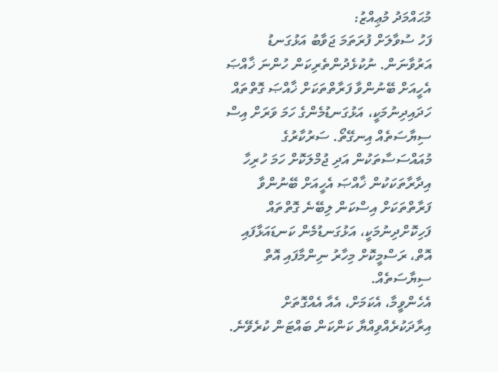މުޙައްމަދު މުޢިއްޒު:
ފަހު ސުވާލަށް ފުރަތަމަ ޖަވާބު އަޅުގަނޑު އަރުވާނަން. ނުކުޅެދުންތެރިކަން ހުންނަ ޚާއްޞަ އެހީއަށް ބޭނުންވާ ފަރާތްތަކަށް ޚާއްޞަ ގޮތްތައް ހަދައިދިނުމަކީ، އަޅުގަނޑުމެންގެ ހަމަ ވަރަށް އިސް ސިޔާސަތެއް އިނގޭތޯ. ސަރުކާރުގެ މުއައްސަސާތަކުން އަދި ޖުމްލަކޮށް ހަމަ ހުރިހާ އިދާރާތަކަކުން ޚާއްޞަ އެހީއަށް ބޭނުންވާ ފަރާތްތަކަށް އިސްކަން ލިބޭނެ ގޮތްތައް ފަހިކޮށްދިނުމަކީ، އަޅުގަނޑުމެން ކަނޑައަޅާފައި އޮތް، ރަސްމީކޮށް މިހާރު ނިންމާފައި އޮތް ސިޔާސަތެއް.
އެހެންވީމާ، އެކަމަށް، އެއާ އެއްގޮތަށް އިރާދަކުރެއްވިއްޔާ ކަންކަން ބައްޓަން ކުރެވޭނެ.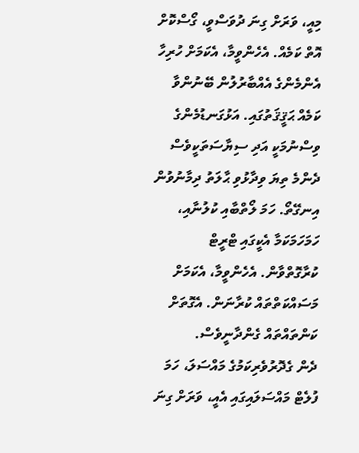މިއީ، ވަރަށް ގިނަ ދުވަސްވީ، ގޯސްކޮށް އޮތް ކަމެއް. އެހެންވީމާ، އެކަމަށް ހުރިހާ އެންމެންގެ އެއްބާރުލުން ބޭނުންވާ ކަމެއް ޙަޤީޤަތުގައި. އަޅުގަނޑުމެންގެ ވިސްނުމަކީ އަދި ސިޔާސަތަކީވެސް ދެންމެ ތިޔަ ވިދާޅުވި ޙާލަތު ދިމާނުވުން އިނގޭތޯ. ހަމަ ލޯތްބާއި ކުލުނާއި، ހަމަހަމަކަމާ އެކީގައި ޓްރީޓް ކުރާގޮތްވާން. އެހެންވީމާ، އެކަމަށް މަސައްކަތްތައް ކުރާނަން. އެގޮތަށް ކަންތައްތައް ގެންދާނީވެސް.
ދެން ގެދޮރުވެރިކަމުގެ މައްސަލަ، ހަމަ ފުލެޓް މައްސަލައިގައި އެއީ، ވަރަށް ގިނަ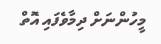މީހުންނަށް ދިމާވެފައި އޮތް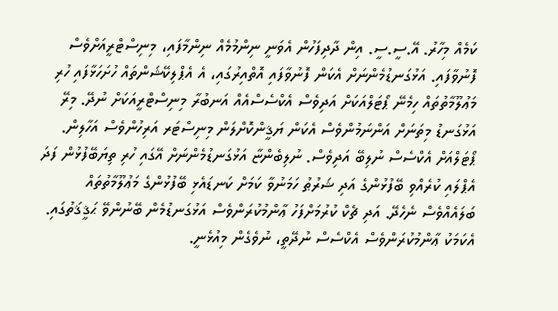ކަމެއް މިހާރު. އޭ.ސީ.ސީ. އިން ދާދިފަހުން އެވަނީ ނިންމުމެއް ނިންމާފައި، މިނިސްޓްރީއަށްވެސް ފޮނުވާފައި. އަޅުގަނޑުމެންނަށް އެކަން ފޮނުވާފައި އޮތްއިރުގައި، އެ އެޕްލިކޭޝަންތައް ހުށަހަޅާފައި ހުރި މަޢުލޫމާތުތައް ހިމެނޭ ޕޯޓަލްއަކަށް އަދިވެސް އެކްސެސްއެއް އަނބުރާ މިނިސްޓްރީއަކަށް ނުދޭ. މިރޭ އަޅުގަނޑު މިތަނަށް އަންނަމުންވެސް އެކަން ޔަޤީންކޮށްލަން މިނިސްޓަރ އަރިހުންވެސް އަހާލިން. ޕޯޓަލްއަށް އެކްސެސް ނުލިބޭ އަދިވެސް. ނުލިބެންޏާ އަޅުގަނޑުމެންނަށް އޭގައި ހުރި ތިޔަބޭފުޅުން ފަދަ އެޕްލައި ކުރެއްވި ބޭފުޅުންގެ އަދި ޝަރުޠު ހަމަނުވާ ކަމަށް ކަނޑައެޅި ބޭފުޅުންގެ މަޢުލޫމާތުތައް ބަލައެއްވެސް ނެހެދޭ. އަދި ޗެކް ކުރުމަށްފަހު ޢާންމުކުރަންވެސް އަޅުގަނޑުމެން ބޭނުންވޭ ޙަޤީޤަތުގައި. އެކަމަކު ޢާންމުކުރަންވެސް އެކްސެސް ނުދޭތީ، ނުވެގެން މިއުޅެނީ.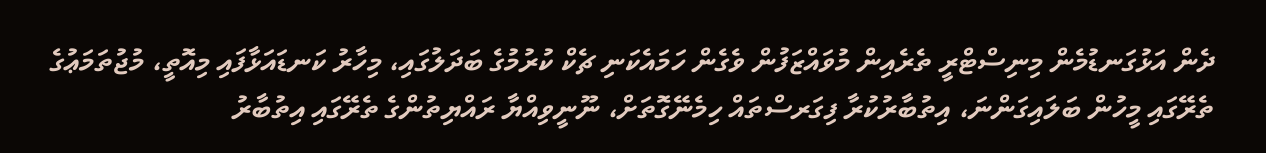ދެން އަޅުގަނޑުމެން މިނިސްޓްރީ ތެރެއިން މުވައްޒަފުން ވެގެން ހަމައެކަނި ޗެކް ކުރުމުގެ ބަދަލުގައި، މިހާރު ކަނޑައަޅާފައި މިއޮތީ، މުޖުތަމަޢުގެ ތެރޭގައި މީހުން ބަލައިގަންނަ، އިތުބާރުކުރާ ފިގަރސްތައް ހިމެނޭގޮތަށް، ނޫނީވިއްޔާ ރައްޔިތުންގެ ތެރޭގައި އިތުބާރު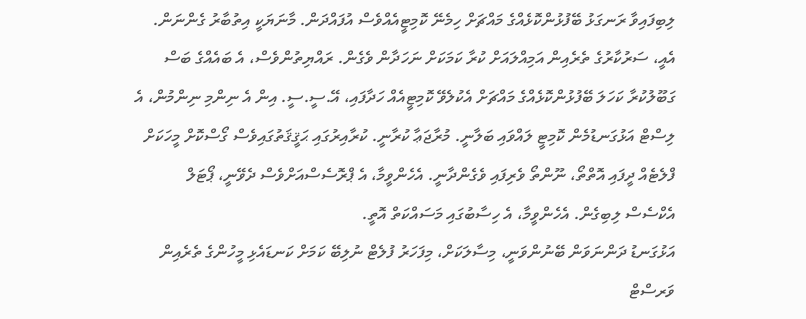ލިބިފައިވާ ރަނގަޅު ބޭފުޅުންކޮޅެއްގެ މައްޗަށް ހިމެނޭ ކޮމިޓީއެއްވެސް އުފައްދަން. މާނަޔަކީ އިތުބާރު ގެންނަން. އެއީ، ސަރުކާރުގެ ތެރެއިން އަމިއްލައަށް ކުރާ ކަމަކަށް ނަހަދާން ވެގެން. ރައްޔިތުންވެސް، އެ ބައެއްގެ ބަސް ގަބޫލުކުރާ ކަހަލަ ބޭފުޅުންކޮޅެއްގެ މައްޗަށް އެކުލެވޭ ކޮމިޓީއެއް ހަދާފައި، އޭ.ސީ.ސީ. އިން އެ ނިންމި ނިންމުން، އެ ލިސްޓް އަޅުގަނޑުމެން ކޮމިޓީ ލައްވައި ބަލާނީ. މުރާޖަޢާ ކުރާނީ. ކުރާއިރުގައި ޙަޤީޤަތުގައިވެސް ގޯސްކޮށް މީހަކަށް ފްލެޓެއް ދީފައި އޮތްތޯ، ނޫންތޯ ވެރިފައި ވެގެންދާނީ. އެހެންވީމާ، އެ ޕްރޮސެސްއަށްވެސް ދެވޭނީ، ޕޯޓަލް އެކްސެސް ލިބިގެން. އެހެންވީމާ، އެ ހިސާބުގައި މަސައްކަތް އޮތީ.
އަޅުގަނޑު ދަންނަވަން ބޭނުންވަނީ، މިސާލަކަށް، މިފަހަރު ފުލެޓް ނުލިބޭ ކަމަށް ކަނޑައެޅި މީހުންގެ ތެރެއިން ވަރސްޓް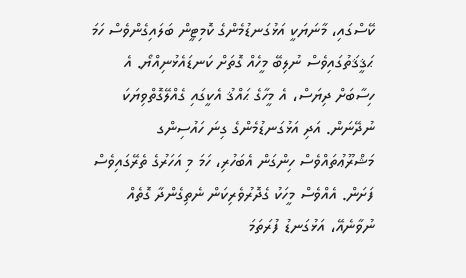ކޭސްގައި، މާނަޔަކީ އަޅުގަނޑުމެންގެ ކޮމިޓީން ބަލައިގެންވެސް ހަމަ ޙަޤީޤަތުގައިވެސް ނުލިބޭ މީހެއް ގޮތަށް ކަނޑައެޅުނިއްޔޯ. އެ ހިސާބަށް ދިޔަސް، އެ މީހާގެ ޙައްޤު އެކީގައި ގެއްލޭގޮތްވިޔަކަ ނުދޭނަން. އަދި އަޅުގަނޑުމެންގެ ގިނަ ހައުސިންގ މަޝްރޫޢުތައްވެސް ހިންގަން އެބަހުރި، ހަމަ މި އަހަރުގެ ތެރޭގައިވެސް ފަށަން. އެއްވެސް މީހަކު ގެދޮރުވެރިކަން ނެތިގެންދާ ގޮތެއް ނުވާނެއޭ، އަޅުގަނޑު ފުރަތަމަ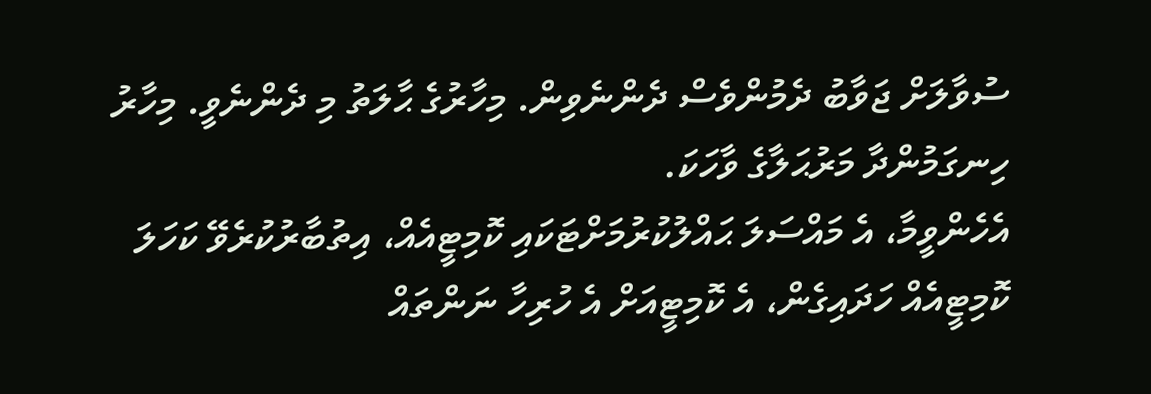ސުވާލަށް ޖަވާބު ދެމުންވެސް ދެންނެވިން. މިހާރުގެ ޙާލަތު މި ދެންނެވީ. މިހާރު ހިނގަމުންދާ މަރުޙަލާގެ ވާހަކަ.
އެހެންވީމާ، އެ މައްސަލަ ޙައްލުކުރުމަށްޓަކައި ކޮމިޓީއެއް، އިތުބާރުކުރެވޭ ކަހަލަ ކޮމިޓީއެއް ހަދައިގެން، އެ ކޮމިޓީއަށް އެ ހުރިހާ ނަންތައް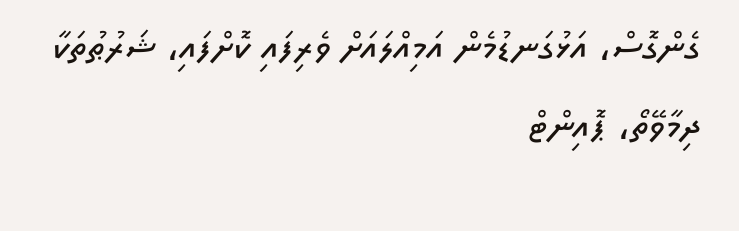ގެންގޮސް، އަޅުގަނޑުމެން އަމިއްލައަށް ވެރިފައި ކޮށްފައި، ޝަރުޠުތަކާ ދިމާވޭތޯ، ޕޮއިންޓް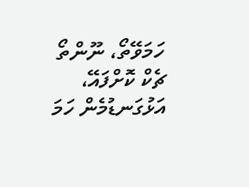ހަމަވޭތޯ، ނޫންތޯ ޗެކް ކޮށްފައޭ، އަޅުގަނޑުމެން ހަމަ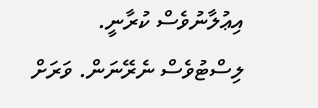އިޢުލާނުވެސް ކުރާނީ. ލިސްޓުވެސް ނެރޭނަން. ވަރަށް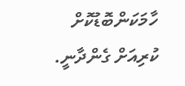ހާމަކަންބޮޑުކޮށް ކުރިއަށް ގެންދާނީ.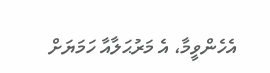އެހެންވީމާ، އެ މަރުޙަލާއާ ހަމަޔަށް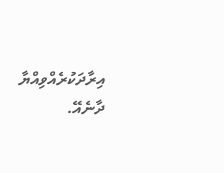އިރާދަކުރެއްވިއްޔާ ދާނެއޭ.